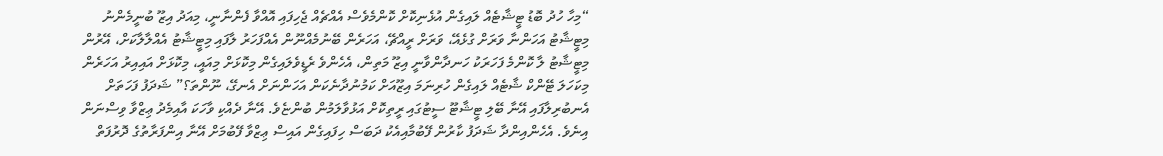“މިހާ ހުދު ބޮޑު ޓީޝާޓެއް ލައިގެން އުޅެނިކޮށް ކޮންމެވެސް އެއްޗެއް ޖެހިފައި އޮއްވާ ފެންނާނީ، މިއަދު އިޒޫ ބުނީމެންނު މިޓީޝާޓު އަހަންނާ ވަރަށް ގުޅެއޭ، ވަރަށް ރީއްޗޭ، އަހަރެން ބޭނުމެއްނޫން އެއްފަހަރު ލާފައި މިޓީޝާޓު އެއްލާލާކަށް، އޭރުން މިޓީޝާޓު ލާ ކޮންމެ ފަހަރަކު ހަނދާންވާނީ އިޒޫ މަތިން، އެހެންވެ ރެޑީވެލައިގެން މިކޮޅަށް މިއައީ، މިކޮޅަށް އައިއިރު އަހަރެން މިކަހަލަ ޓޭންކް ޝާޓެއް ލައިގެން ހުރިނަމަ އިޒޫއަށް ކަމުނުދާނެކަން އަހަންނަށް އެނގޭ، ނޫންތަ؟” ޝަދަފު ފަހަތަށް އެނބުރިލާފައި އޭނާ ބޭލި ޓީޝާޓޫ ސީޓުގައި ރީތިކޮށް އަޅުވާލަމުން ބުންޏެވެ. އޭނާ ދެއްކި ވާހަކަ އާއިމެދު ޢިޒްވާ ވިސްނަން އިނެވެ. އެހެންއިންދާ ޝަދަފު ކާރުން ފޭބުމާއިއެކު ދަބަސް ހިފައިގެން އައިސް ޢިޒްވާ ފޭބުމަށް އޭނާ އިންފަރާތުގެ ދޮރުފަތް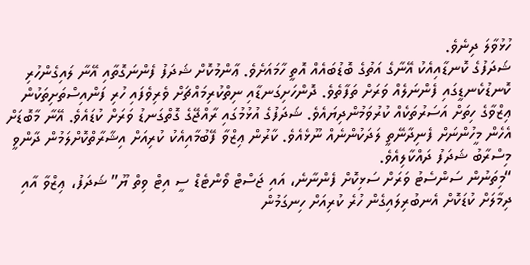ހުޅުވާލަ ދިނެވެ.
ޝަދަފުގެ ކޮނޑާއިއެކު އޭނާގެ އަތުގެ ބޮޑުބައެއް އޮތީ ހާމައަށެވެ. ޢާންމުކޮށް ޝަދަފު ފެންނަގޮތާއި އޭނާ ލައިގެންހުރި ކޮނޑުކެނޑީގައި ފެންނަލެއް ވަރަށް ތަފާތެވެ. ދޮންހަށިގަނޑާއި ނިތްކުރިމައްޗަށް ވެރިވެފައި ހުރި ފަންއިސްތަށިތަކުން ޢިޒްވާގެ ހިތަށް އަސަރުތަކެއް ކުރުވަމުންދިޔައެވެ. ޝަދަފުގެ އުޅުމުގައި ރާއްޖޭގެ ގޮތްގަނޑު ވަރަށް ކުޑައެވެ. އޭނާ މާބޮޑަށް އެހެން މީހުންނަށް ފެނިދާނޭތީ ލަދަކުންނެއް ނޫޅެއެވެ. ކާރުން ޢިޒްވާ ފޭބުމާއިއެކު ކުރިއަށް އިޝާރާތްކޮށްލަމުން ދާންވީ މިސްރާބު ޝަދަފު ދައްކާލިއެވެ.
“މިތަނުން ސަންސެޓު ވަރަށް ސަޅިކޮށް ފެންނާނެ، އައި ޖަސްޓް ވޯންޓެޑް ސީ އިޓް ވިތް ޔޫ” ޝަދަފު، ޢިޒްވާ އާއި ދިމާލަށް ކުޑަކޮށް އެނބުރިލައިގެން ހުރެ ކުރިއަށް ހިނގަމުން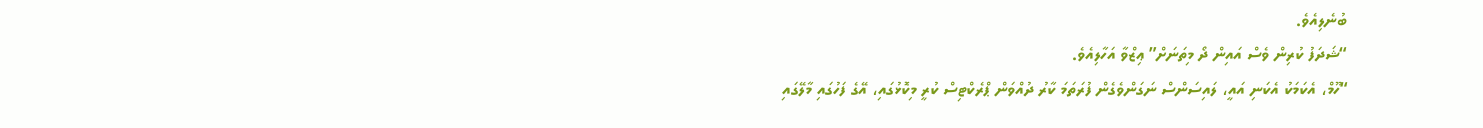ބުނެލިއެވެ.
“ޝަދަފު ކުރިން ވެސް އައިން ދޯ މިތަނަށް” ޢިޒްވާ އަހާލިއެވެ.
“ހޫމް، އެކަމަކު އެކަނި އައީ، ލައިސަންސް ނަގަންވެގެން ފުރަތަމަ ކާރު ދުއްވަން ޕްރެކްޓިސް ކުރީ މިކޮޅުގައި، އޭގެ ފަހުގައި މާލޭގައި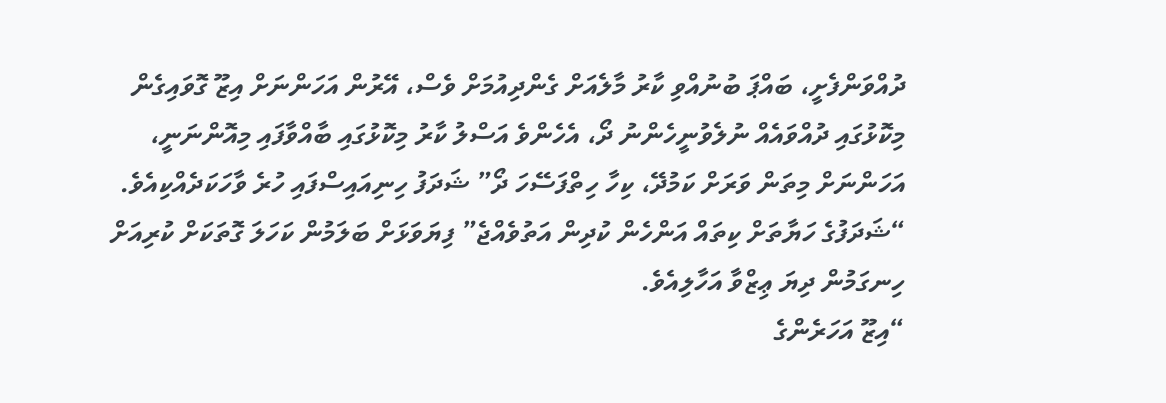ދުއްވަންފެށީ، ބައްޕަ ބުނުއްވި ކާރު މާލެއަށް ގެންދިއުމަށް ވެސް، އޭރުން އަހަންނަށް އިޒޫ ގޮވައިގެން މިކޮޅުގައި ދުއްވައެއް ނުލެވުނީހެންނު ދޯ، އެހެންވެ އަސްލު ކާރު މިކޮޅުގައި ބާއްވާފައި މިއޮންނަނީ، އަހަންނަށް މިތަން ވަރަށް ކަމުދޭ، ކިހާ ހިތްފަސޭހަ ދޯ” ޝަދަފު ހިނިއައިސްފައި ހުރެ ވާހަކަދެއްކިއެވެ.
“ޝަދަފުގެ ހަޔާތަށް ކިތައް އަންހެން ކުދިން އަތުވެއްޖެ” ފިޔަވަޅަށް ބަލަމުން ކަހަލަ ގޮތަކަށް ކުރިއަށް ހިނގަމުން ދިޔަ ޢިޒްވާ އަހާލިއެވެ.
“އިޒޫ އަހަރެންގެ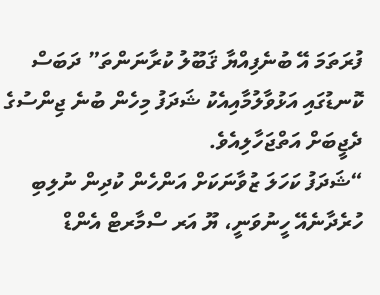ފުރަތަމަ އޭ ބުނެފިއްޔާ ޤަބޫލު ކުރާނަންތަ” ދަބަސް ކޮނޑުގައި އަޅުވާލުމާއިއެކު ޝަދަފު މިހެން ބުނެ ޖިންސުގެ ދެޖީބަށް އަތްޖަހާލިއެވެ.
“ޝަދަފު ކަހަލަ ޒުވާނަކަށް އަންހެން ކުދިން ނުލިބި ހުރެދާނެއޭ ހީނުވަނީ، ޔޫ އަރ ސްމާރޓް އެންޑް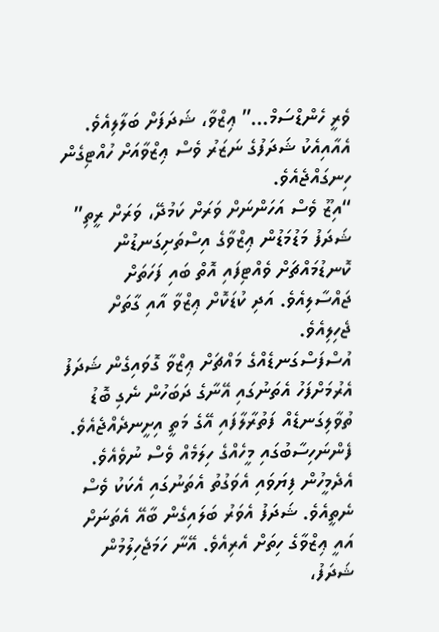ވެރީ ހެންޑްސަމް…” ޢިޒްވާ، ޝަދަފަށް ބަލާލިއެވެ. އެއާއިއެކު ޝަދަފުގެ ނަޒަރު ވެސް ޢިޒްވާއަށް ހުއްޓިގެން ހިނގައްޖެއެވެ.
“އިޒޫ ވެސް އަހަންނަށް ވަރަށް ކަމުދޭ، ވަރަށް ރީތި” ޝަދަފު މަޑުމަޑުން ޢިޒްވާގެ އިސްތަށިގަނޑުން ކޮނޑުމައްޗަށް ވެއްޓިފައި އޮތް ބައި ފަހަތަށް ޖައްސާލިއެވެ. އަދި ކުޑަކޮށް ޢިޒްވާ އާއި ގާތަށް ޖެހިލިއެވެ.
އުސްފަސްގަނޑެއްގެ މައްޗަށް ޢިޒްވާ ގޮވައިގެން ޝަދަފު އެރުމަށްފަހު އެތަނުގައި އޭނާގެ ދަބަހުން ނެގި ބޮޑު ތުވާލިގަނޑެއް ފަތުރާލާފައި އޭގެ މަތީ އިށީނދެއްޖެއެވެ. ފެންނަހިސާބުގައި މީހެއްގެ ހިލަމެއް ވެސް ނުވެއެވެ. އެދެމީހުން ފިޔަވައި އެވަގުތު އެތަނުގައި އެކަކު ވެސް ނެތީއެވެ. ޝަދަފު އެވަރު ބަލައިގެން ބާއޭ އެތަނަށް އައީ ޢިޒްވާގެ ހިތަށް އެރިއެވެ. އޭނާ ހަމަޖެހިލުމުން ޝަދަފު،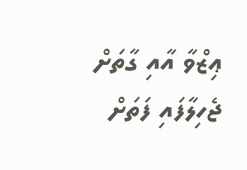ޢިޒްވާ އާއި ގާތަށް ޖެހިލާފައި ފަތަށް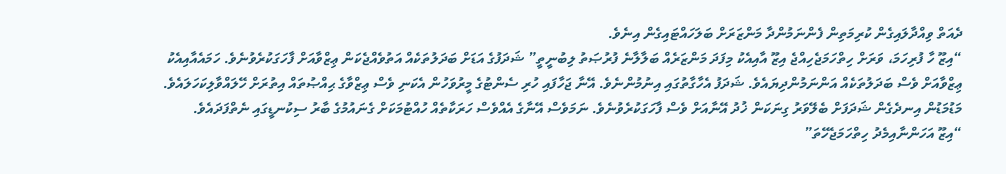ދެއަތް ވިއްދާލައިގެން ކުރިމަތިން ފެންނަމުންދާ މަންޒަރަށް ބަލަހައްޓައިގެން އިނެވެ.
“އިޒޫ ހާ ފުރިހަމަ، ވަރަށް ހިތްހަމަޖެހިއްޖެ އިޒޫ އާއިއެކު މިފަދަ މަންޒަރެއް ބަލާލާނެ ފުރުޞަތު ލިބުނީތީ” ޝަދަފުގެ އަޑަށް ބަދަލުތަކެއް އަތުވެއްޖެކަން ޢިޒްވާއަށް ފާހަގަކުރެވުނެވެ. ހަމައެއާއިއެކު ޢިޒްވާއަށް ވެސް ބަދަލުތަކެއް އަންނަމުންދިޔައެވެ. ޝަދަފު އެހާގާތުގައި އިނުމުންނެވެ. އޭނާ ޖަހާފައި ހުރި ސެންޓުގެ މީރުވަހުން އެކަނި ވެސް ޢިޒްވާގެ ޙިއްޞުތައް އިތުރަށް ހޭލައްވާލިކަހަލައެވެ. މަޑުމަޑުން އިނދެގެން ޝަދަފަށް ބެލޭވަރު ގިނަކަން ޚުދު އޭނާއަށް ވެސް ފާހަގަކުރެވުނެވެ. ނަމަވެސް އޭނާގެ އެއްވެސް ހަރަކާތެއް ހުއްޓުމަކަށް ގެނައުމުގެ ބާރު ސިކުނޑީގައި ނެތްފަދައެވެ.
“އިޒޫ އަހަންނާއިމެދު ހިތްހަމަޖެހޭތަ”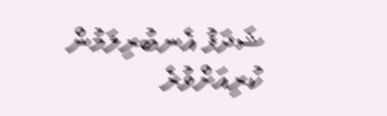ޝަދަފު އެނބުރިލަމުން ކުރިއަށްވުރެ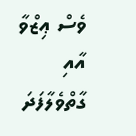ވެސް ޢިޒްވާ އާއި ގާތްވެލާފަދަ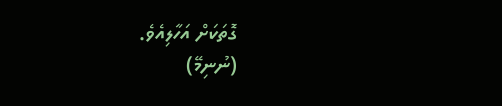ގޮތަކަށް އަހާލިއެވެ.
(ނުނިމޭ)